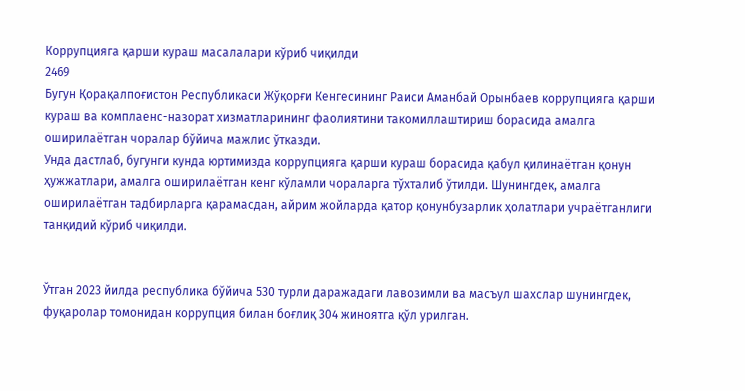Коррупцияга қарши кураш масалалари кўриб чиқилди
2469
Бугун Қорақалпоғистон Республикаси Жўқорғи Кенгесининг Раиси Аманбай Орынбаев коррупцияга қарши кураш ва комплаенс-назорат хизматларининг фаолиятини такомиллаштириш борасида амалга оширилаётган чоралар бўйича мажлис ўтказди.
Унда дастлаб, бугунги кунда юртимизда коррупцияга қарши кураш борасида қабул қилинаётган қонун ҳужжатлари, амалга оширилаётган кенг кўламли чораларга тўхталиб ўтилди. Шунингдек, амалга оширилаётган тадбирларга қарамасдан, айрим жойларда қатор қонунбузарлик ҳолатлари учраётганлиги танқидий кўриб чиқилди.


Ўтган 2023 йилда республика бўйича 530 турли даражадаги лавозимли ва масъул шахслар шунингдек, фуқаролар томонидан коррупция билан боғлиқ 304 жиноятга қўл урилган.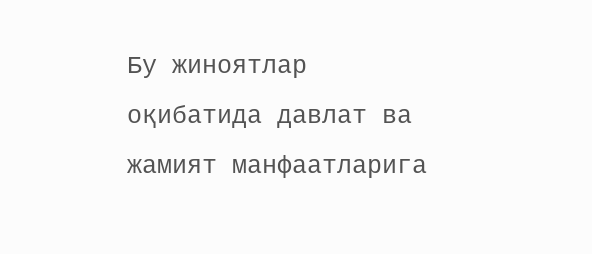Бу жиноятлар оқибатида давлат ва жамият манфаатларига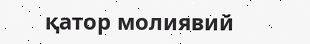қатор молиявий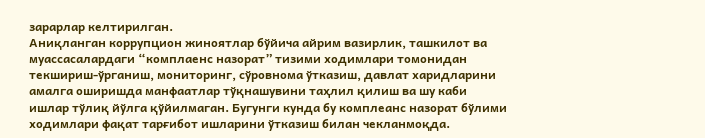зарарлар келтирилган.
Аниқланган коррупцион жиноятлар бўйича айрим вазирлик, ташкилот ва муассасалардаги “комплаенс назорат” тизими ходимлари томонидан текшириш-ўрганиш, мониторинг, сўровнома ўтказиш, давлат харидларини амалга оширишда манфаатлар тўқнашувини таҳлил қилиш ва шу каби ишлар тўлиқ йўлга қўйилмаган. Бугунги кунда бу комплеанс назорат бўлими ходимлари фақат тарғибот ишларини ўтказиш билан чекланмоқда.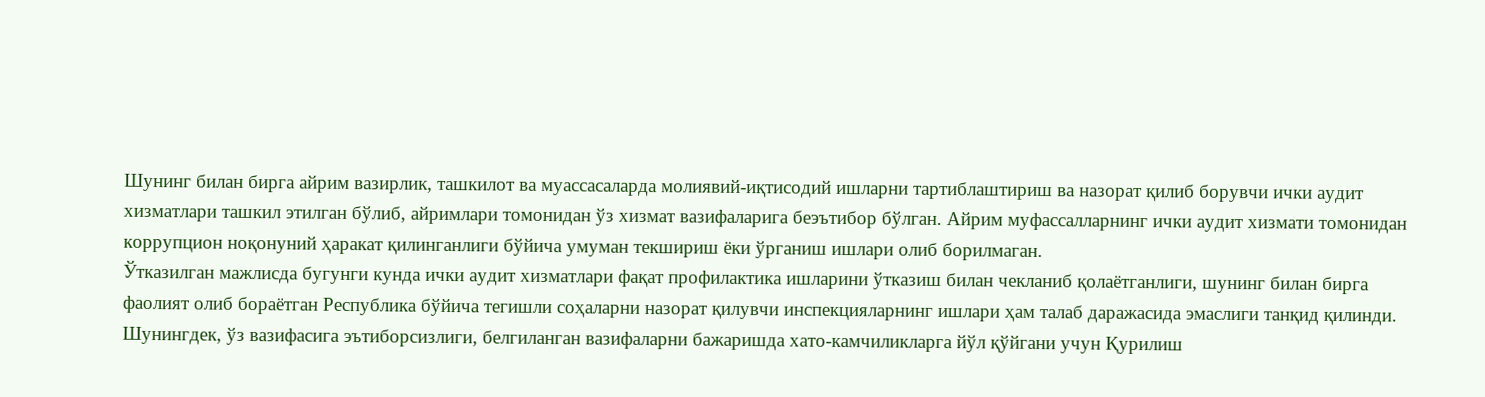Шунинг билан бирга айрим вазирлик, ташкилот ва муассасаларда молиявий-иқтисодий ишларни тартиблаштириш ва назорат қилиб борувчи ички аудит хизматлари ташкил этилган бўлиб, айримлари томонидан ўз хизмат вазифаларига беэътибор бўлган. Айрим муфассалларнинг ички аудит хизмати томонидан коррупцион ноқонуний ҳаракат қилинганлиги бўйича умуман текшириш ёки ўрганиш ишлари олиб борилмаган.
Ўтказилган мажлисда бугунги кунда ички аудит хизматлари фақат профилактика ишларини ўтказиш билан чекланиб қолаётганлиги, шунинг билан бирга фаолият олиб бораётган Республика бўйича тегишли соҳаларни назорат қилувчи инспекцияларнинг ишлари ҳам талаб даражасида эмаслиги танқид қилинди.
Шунингдек, ўз вазифасига эътиборсизлиги, белгиланган вазифаларни бажаришда хато-камчиликларга йўл қўйгани учун Қурилиш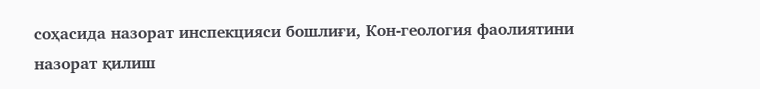соҳасида назорат инспекцияси бошлиғи, Кон-геология фаолиятини назорат қилиш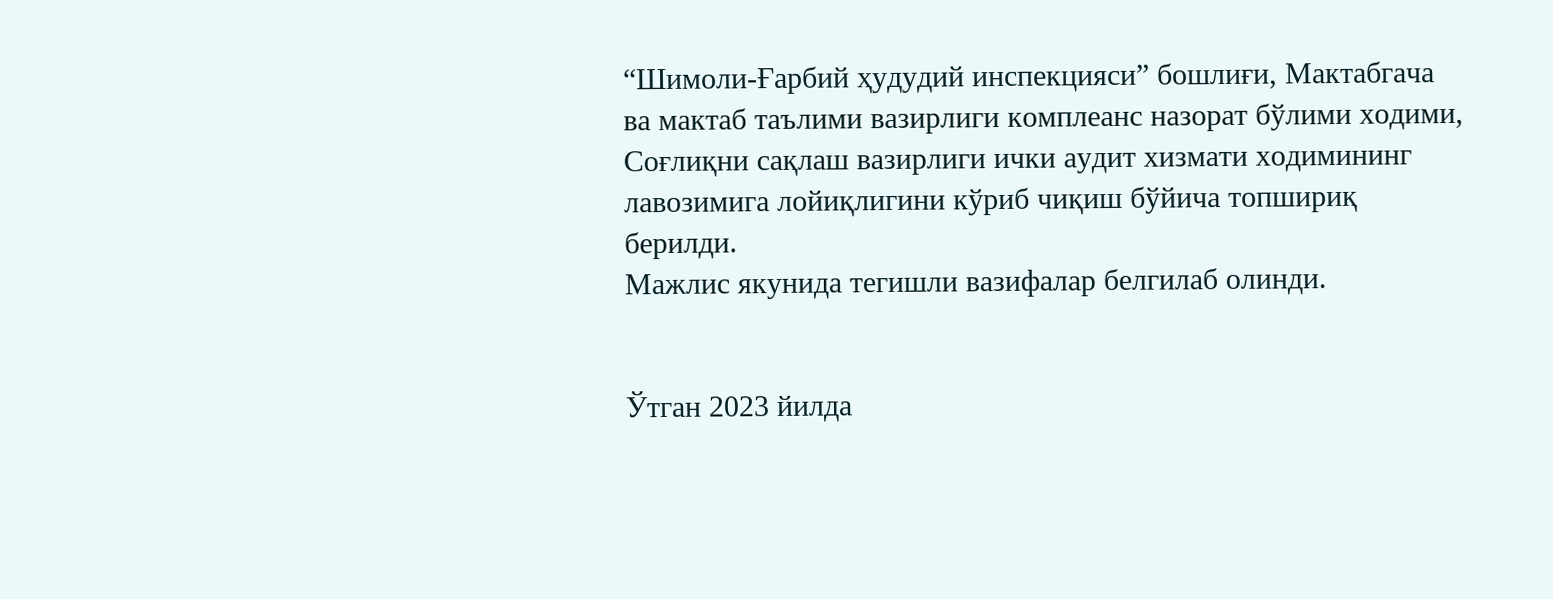“Шимоли-Ғарбий ҳудудий инспекцияси” бошлиғи, Мактабгача ва мактаб таълими вазирлиги комплеанс назорат бўлими ходими, Соғлиқни сақлаш вазирлиги ички аудит хизмати ходимининг лавозимига лойиқлигини кўриб чиқиш бўйича топшириқ берилди.
Мажлис якунида тегишли вазифалар белгилаб олинди.


Ўтган 2023 йилда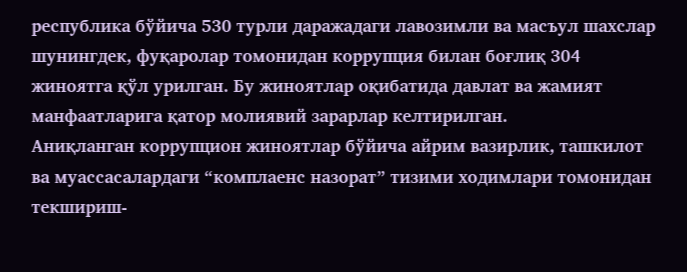республика бўйича 530 турли даражадаги лавозимли ва масъул шахслар шунингдек, фуқаролар томонидан коррупция билан боғлиқ 304 жиноятга қўл урилган. Бу жиноятлар оқибатида давлат ва жамият манфаатларига қатор молиявий зарарлар келтирилган.
Аниқланган коррупцион жиноятлар бўйича айрим вазирлик, ташкилот ва муассасалардаги “комплаенс назорат” тизими ходимлари томонидан текшириш-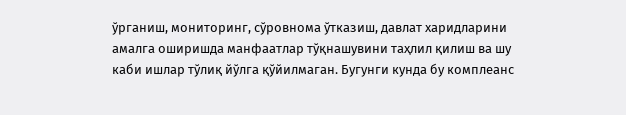ўрганиш, мониторинг, сўровнома ўтказиш, давлат харидларини амалга оширишда манфаатлар тўқнашувини таҳлил қилиш ва шу каби ишлар тўлиқ йўлга қўйилмаган. Бугунги кунда бу комплеанс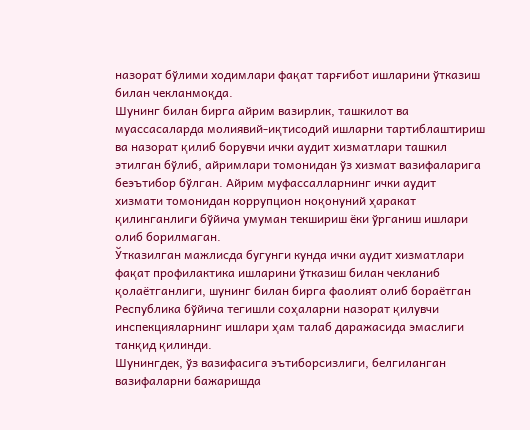назорат бўлими ходимлари фақат тарғибот ишларини ўтказиш билан чекланмоқда.
Шунинг билан бирга айрим вазирлик, ташкилот ва муассасаларда молиявий-иқтисодий ишларни тартиблаштириш ва назорат қилиб борувчи ички аудит хизматлари ташкил этилган бўлиб, айримлари томонидан ўз хизмат вазифаларига беэътибор бўлган. Айрим муфассалларнинг ички аудит хизмати томонидан коррупцион ноқонуний ҳаракат қилинганлиги бўйича умуман текшириш ёки ўрганиш ишлари олиб борилмаган.
Ўтказилган мажлисда бугунги кунда ички аудит хизматлари фақат профилактика ишларини ўтказиш билан чекланиб қолаётганлиги, шунинг билан бирга фаолият олиб бораётган Республика бўйича тегишли соҳаларни назорат қилувчи инспекцияларнинг ишлари ҳам талаб даражасида эмаслиги танқид қилинди.
Шунингдек, ўз вазифасига эътиборсизлиги, белгиланган вазифаларни бажаришда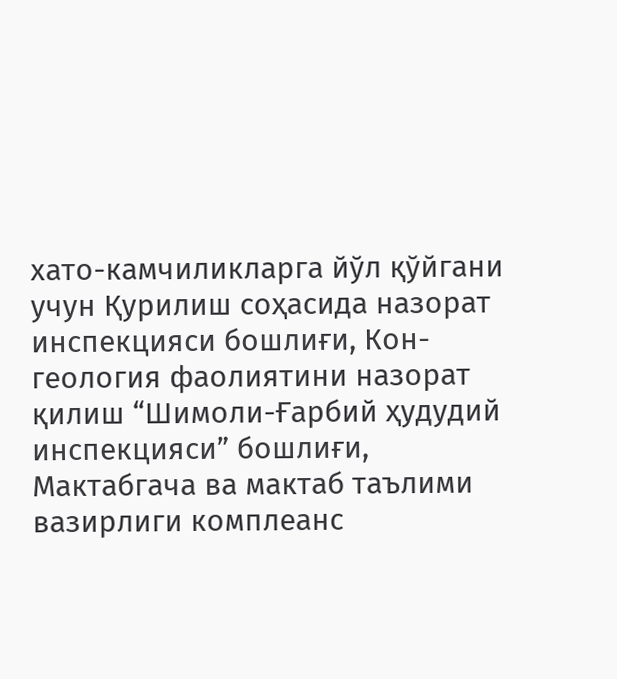хато-камчиликларга йўл қўйгани учун Қурилиш соҳасида назорат инспекцияси бошлиғи, Кон-геология фаолиятини назорат қилиш “Шимоли-Ғарбий ҳудудий инспекцияси” бошлиғи, Мактабгача ва мактаб таълими вазирлиги комплеанс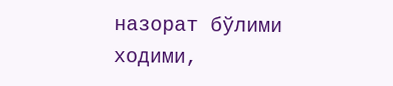назорат бўлими ходими,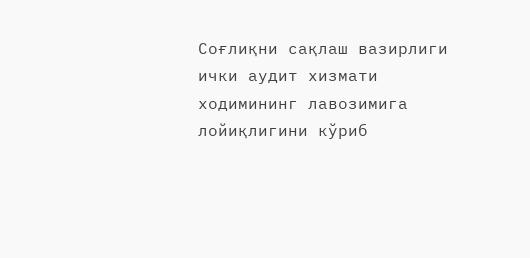Соғлиқни сақлаш вазирлиги ички аудит хизмати ходимининг лавозимига лойиқлигини кўриб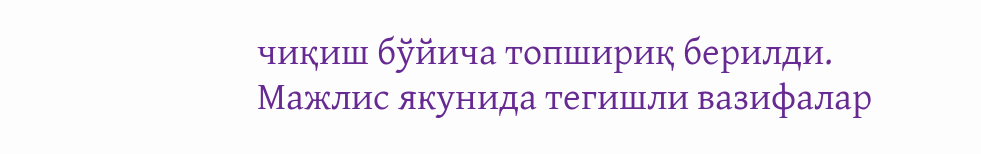чиқиш бўйича топшириқ берилди.
Мажлис якунида тегишли вазифалар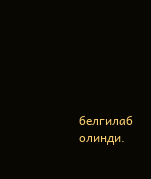белгилаб олинди.